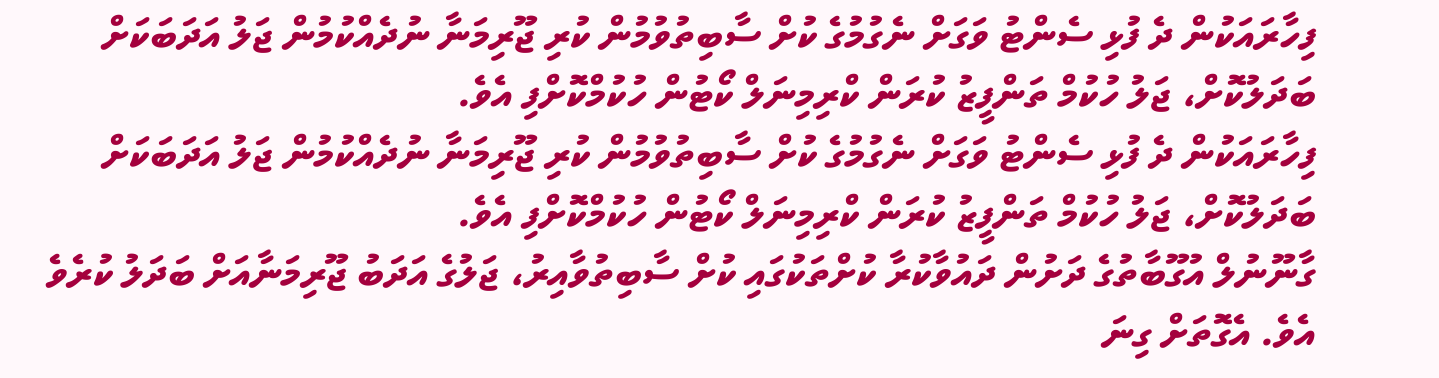ފިހާރައަކުން ދެ ފުޅި ސެންޓު ވަގަށް ނެގުމުގެ ކުށް ސާބިތުވުމުން ކުރި ޖޫރިމަނާ ނުދެއްކުމުން ޖަލު އަދަބަކަށް ބަދަލުކޮށް، ޖަލު ހުކުމް ތަންފީޒު ކުރަން ކްރިމިނަލް ކޯޓުން ހުކުމްކޮށްފި އެވެ.
ފިހާރައަކުން ދެ ފުޅި ސެންޓު ވަގަށް ނެގުމުގެ ކުށް ސާބިތުވުމުން ކުރި ޖޫރިމަނާ ނުދެއްކުމުން ޖަލު އަދަބަކަށް ބަދަލުކޮށް، ޖަލު ހުކުމް ތަންފީޒު ކުރަން ކްރިމިނަލް ކޯޓުން ހުކުމްކޮށްފި އެވެ.
ގާނޫނުލް އުގޫބާތުގެ ދަށުން ދައުވާކުރާ ކުށްތަކުގައި ކުށް ސާބިތުވާއިރު، ޖަލުގެ އަދަބު ޖޫރިމަނާއަށް ބަދަލު ކުރެވެ އެވެ. އެގޮތަށް ގިނަ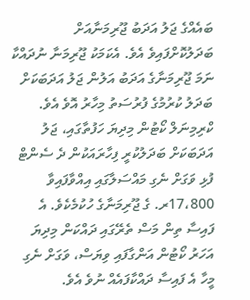ބައެއްގެ ޖަލު އަދަބު ޖޫރިމަނާއަށް ބަދަލުކޮށްފައިވެ އެވެ. އެކަމަކު ޖޫރިމަނާ ނުދައްކާ ނަމަ ޖޫރިމަނާގެ އަދަބު އަލުން ޖަލު އަދަބަކަށް ބަދަލު ކުރުމުގެ ފުރުސަތު މިހާރު އޮވެ އެވެ.
ކްރިމިނަލް ކޯޓުން މިދިޔަ ހަފުތާގައި، ޖަލު އަދަބަކަށް ބަދަލުކުރީ ފިހާރައަކުން ދެ ސެންޓް ފުޅި ވަގަށް ނެގި މައްސަލާގައި އިއްވާފައިވާ 17،800ރ. ގެ ޖޫރިމަނާގެ ހުކުމެކެވެ. އެ ފައިސާ ތިން މަސް ތެރޭގައި ދައްކަން މިދިޔަ އަހަރު ކޯޓުން އަންގާފައި ވިޔަސް، ވަގަށް ނެގި މީހާ އެ ފައިސާ ދައްކާފައެއް ނުވެ އެވެ.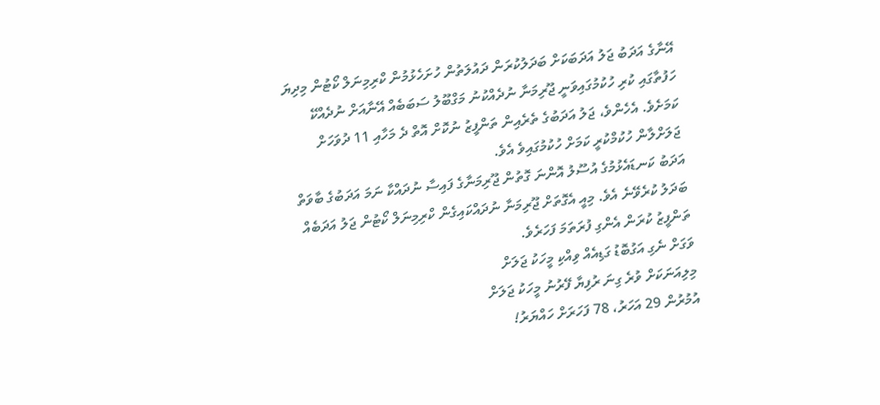އޭނާގެ އަދަބު ޖަލު އަދަބަކަށް ބަދަލުކުރަން ދައުލަތުން ހުށަހެޅުމުން ކްރިމިނަލް ކޯޓުން މިދިޔަ ހަފުތާގައި ކުރި ހުކުމުގައިވަނީ ޖޫރިމަނާ ނުދެއްކުނު މަގްބޫލު ސަބަބެއް އޭނާއަށް ނުދެއްކޭ ކަމަށެވެ. އެހެންވެ، ޖަލު އަދަބުގެ ތެރެއިން ތަންފީޒު ނުކޮށް އޮތް ދެ މަހާއި 11 ދުވަހަށް ޖަލަށްލާން ހުކުމްކުރީ ކަމަށް ހުކުމުގައިވެ އެވެ.
އަދަބު ކަނޑައެޅުމުގެ އުސޫލު އޮންނަ ގޮތުން ޖޫރިމަނާގެ ފައިސާ ނުދައްކާ ނަމަ އަދަބުގެ ބާވަތް ބަދަލު ކުރެވޭނެ އެވެ. މިއީ އެގޮތަށް ޖޫރިމަނާ ނުދައްކައިގެން ކްރިމިނަލް ކޯޓުން ޖަލު އަދަބެއް ތަންފީޒު ކުރަން އެންގި ފުރަތަމަ ފަހަރެވެ.
ވަގަށް ނެގި އަގުބޮޑު ގަޑިއެއް ވިއްކި މީހަކު ޖަލަށް
މިލިއަނަކަށް ވުރެ ގިނަ ރުފިޔާ ފޭރުނު މީހަކު ޖަލަށް
އުމުރުން 29 އަހަރު، 78 ފަހަރަށް ހައްޔަރު!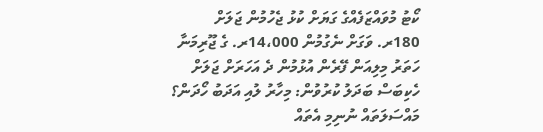ކޯޓު މުވައްޒަފެއްގެ ގަޔަށް ކުޅު ޖެހުމުން ޖަލަށް
180ރ. ވަގަށް ނެގުމުން 14،000ރ. ގެ ޖޫރިމަނާ
ހަތަރު މިލިއަން ފޭރެން އުޅުމުން ދެ އަހަރަށް ޖަލަށް
ހެކިބަސް ބަދަލު ކުރުވުން: މިހާރު ލުއި އަދަބު ހޯދަން؟
މައްސަލަތައް ނުނިމި އެތައް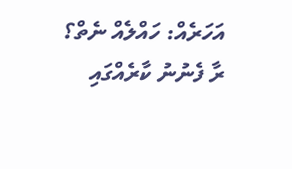އަހަރެއް: ހައްލެއް ނެތް؟
ރާ ފެނުނު ކާރެއްގައި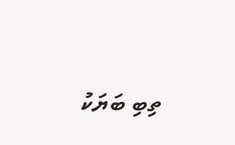ތިބި ބަޔަކު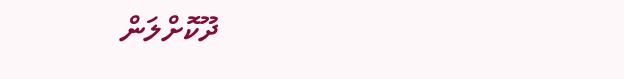ދޫކޮށްލަން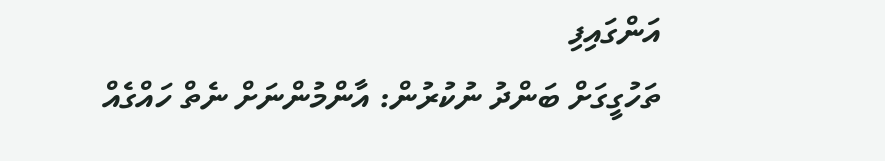އަންގައިފި
ތަހުގީގަށް ބަންދު ނުކުރުން: އާންމުންނަށް ނެތް ހައްގެއް